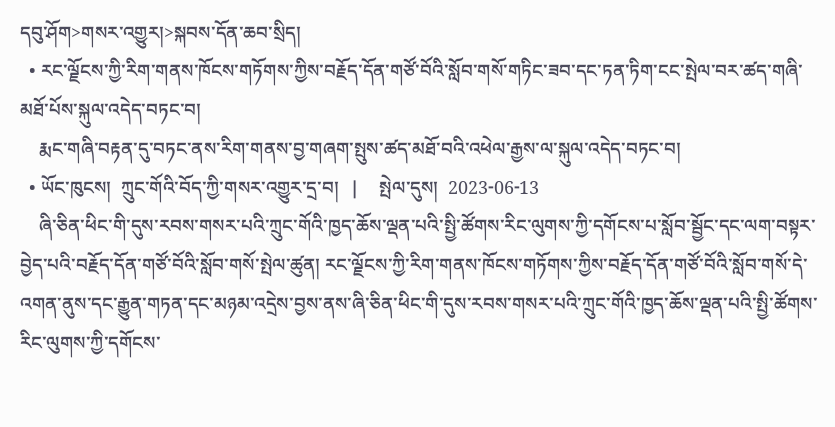དབུ་ཤོག>གསར་འགྱུར།>སྐབས་དོན་ཆབ་སྲིད།
  • རང་ལྗོངས་ཀྱི་རིག་གནས་ཁོངས་གཏོགས་ཀྱིས་བརྗོད་དོན་གཙོ་བོའི་སློབ་གསོ་གཏིང་ཟབ་དང་ཏན་ཏིག་ངང་སྤེལ་བར་ཚད་གཞི་མཐོ་པོས་སྐུལ་འདེད་བཏང་བ།
    རྨང་གཞི་བརྟན་དུ་བཏང་ནས་རིག་གནས་བྱ་གཞག་སྤུས་ཚད་མཐོ་བའི་འཕེལ་རྒྱས་ལ་སྐུལ་འདེད་བཏང་བ།
  • ཡོང་ཁུངས།  ཀྲུང་གོའི་བོད་ཀྱི་གསར་འགྱུར་དྲ་བ།   |     སྤེལ་དུས།  2023-06-13
    ཞི་ཅིན་ཕིང་གི་དུས་རབས་གསར་པའི་ཀྲུང་གོའི་ཁྱད་ཆོས་ལྡན་པའི་སྤྱི་ཚོགས་རིང་ལུགས་ཀྱི་དགོངས་པ་སློབ་སྦྱོང་དང་ལག་བསྟར་བྱེད་པའི་བརྗོད་དོན་གཙོ་བོའི་སློབ་གསོ་སྤེལ་ཚུན། རང་ལྗོངས་ཀྱི་རིག་གནས་ཁོངས་གཏོགས་ཀྱིས་བརྗོད་དོན་གཙོ་བོའི་སློབ་གསོ་དེ་འགན་ནུས་དང་རྒྱུན་གཏན་དང་མཉམ་འདྲེས་བྱས་ནས་ཞི་ཅིན་ཕིང་གི་དུས་རབས་གསར་པའི་ཀྲུང་གོའི་ཁྱད་ཆོས་ལྡན་པའི་སྤྱི་ཚོགས་རིང་ལུགས་ཀྱི་དགོངས་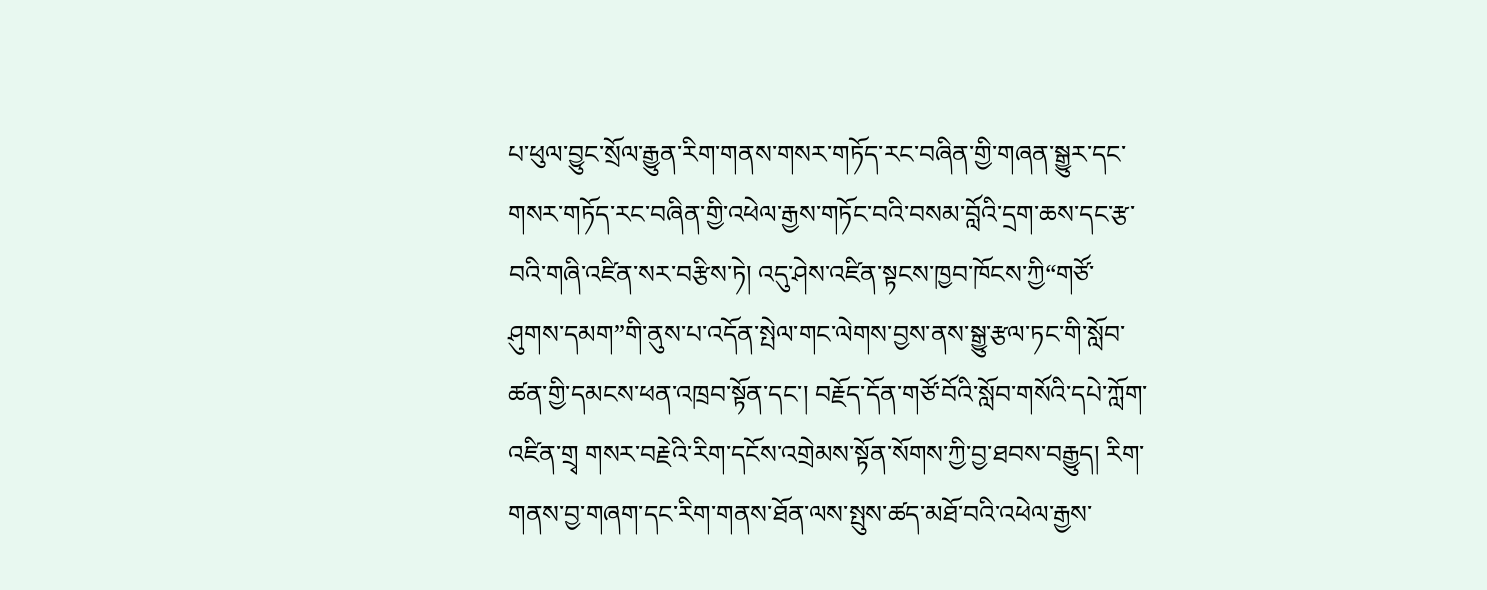པ་ཕུལ་བྱུང་སྲོལ་རྒྱུན་རིག་གནས་གསར་གཏོད་རང་བཞིན་གྱི་གཞན་སྒྱུར་དང་གསར་གཏོད་རང་བཞིན་གྱི་འཕེལ་རྒྱས་གཏོང་བའི་བསམ་བློའི་དྲག་ཆས་དང་རྩ་བའི་གཞི་འཛིན་སར་བརྩིས་ཏེ། འདུ་ཤེས་འཛིན་སྟངས་ཁྱབ་ཁོངས་ཀྱི“གཙོ་ཤུགས་དམག”གི་ནུས་པ་འདོན་སྤེལ་གང་ལེགས་བྱས་ནས་སྒྱུ་རྩལ་ཏང་གི་སློབ་ཚན་གྱི་དམངས་ཕན་འཁྲབ་སྟོན་དང་། བརྗོད་དོན་གཙོ་བོའི་སློབ་གསོའི་དཔེ་ཀློག་འཛིན་གྲྭ གསར་བརྗེའི་རིག་དངོས་འགྲེམས་སྟོན་སོགས་ཀྱི་བྱ་ཐབས་བརྒྱུད། རིག་གནས་བྱ་གཞག་དང་རིག་གནས་ཐོན་ལས་སྤུས་ཚད་མཐོ་བའི་འཕེལ་རྒྱས་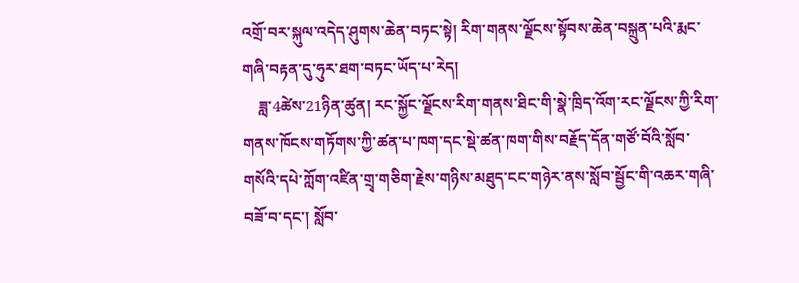འགྲོ་བར་སྐུལ་འདེད་ཤུགས་ཆེན་བཏང་སྟེ། རིག་གནས་ལྗོངས་སྟོབས་ཆེན་བསྐྲུན་པའི་རྨང་གཞི་བརྟན་དུ་ཧུར་ཐག་བཏང་ཡོད་པ་རེད།
    ཟླ་4ཚེས་21ཉིན་ཚུན། རང་སྐྱོང་ལྗོངས་རིག་གནས་ཐིང་གི་སྣེ་ཁྲིད་འོག་རང་ལྗོངས་ཀྱི་རིག་གནས་ཁོངས་གཏོགས་ཀྱི་ཚན་པ་ཁག་དང་སྡེ་ཚན་ཁག་གིས་བརྗོད་དོན་གཙོ་བོའི་སློབ་གསོའི་དཔེ་ཀློག་འཛིན་གྲྭ་གཅིག་རྗེས་གཉིས་མཐུད་ངང་གཉེར་ནས་སློབ་སྦྱོང་གི་འཆར་གཞི་བཟོ་བ་དང་། སློབ་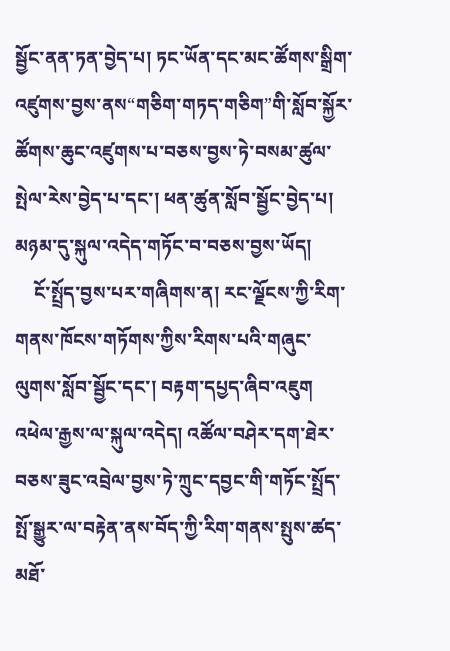སྦྱོང་ནན་ཏན་བྱེད་པ། ཏང་ཡོན་དང་མང་ཚོགས་སྒྲིག་འཛུགས་བྱས་ནས“གཅིག་གཏད་གཅིག”གི་སློབ་སྐྱོར་ཚོགས་ཆུང་འཛུགས་པ་བཅས་བྱས་ཏེ་བསམ་ཚུལ་སྤེལ་རེས་བྱེད་པ་དང་། ཕན་ཚུན་སློབ་སྦྱོང་བྱེད་པ། མཉམ་དུ་སྐུལ་འདེད་གཏོང་བ་བཅས་བྱས་ཡོད།
    ངོ་སྤྲོད་བྱས་པར་གཞིགས་ན། རང་ལྗོངས་ཀྱི་རིག་གནས་ཁོངས་གཏོགས་ཀྱིས་རིགས་པའི་གཞུང་ལུགས་སློབ་སྦྱོང་དང་། བརྟག་དཔྱད་ཞིབ་འཇུག འཕེལ་རྒྱས་ལ་སྐུལ་འདེད། འཚོལ་བཤེར་དག་ཐེར་བཅས་ཟུང་འབྲེལ་བྱས་ཏེ་ཀྲུང་དབྱང་གི་གཏོང་སྤྲོད་སྤོ་སྒྱུར་ལ་བརྟེན་ནས་བོད་ཀྱི་རིག་གནས་སྤུས་ཚད་མཐོ་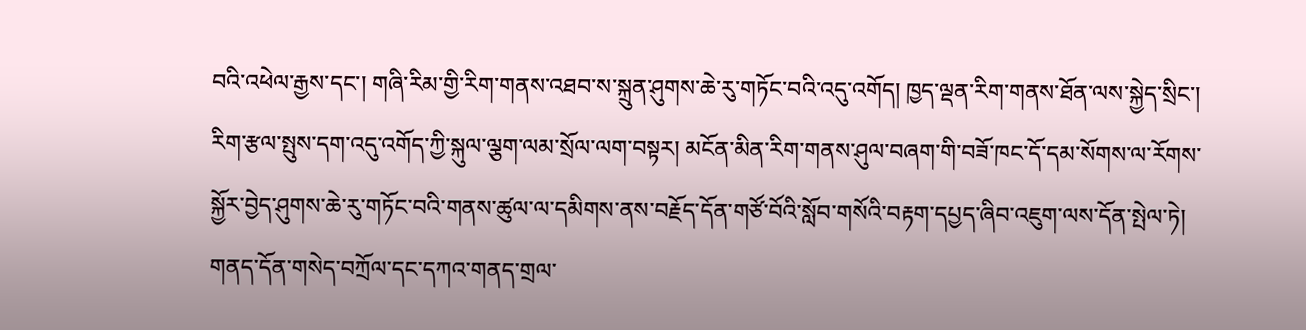བའི་འཕེལ་རྒྱས་དང་། གཞི་རིམ་གྱི་རིག་གནས་འཐབ་ས་སྐྲུན་ཤུགས་ཆེ་རུ་གཏོང་བའི་འདུ་འགོད། ཁྱད་ལྡན་རིག་གནས་ཐོན་ལས་སྐྱེད་སྲིང་། རིག་རྩལ་སྤུས་དག་འདུ་འགོད་ཀྱི་སྐུལ་ལྕག་ལམ་སྲོལ་ལག་བསྟར། མངོན་མིན་རིག་གནས་ཤུལ་བཞག་གི་བཟོ་ཁང་དོ་དམ་སོགས་ལ་རོགས་སྐྱོར་བྱེད་ཤུགས་ཆེ་རུ་གཏོང་བའི་གནས་ཚུལ་ལ་དམིགས་ནས་བརྗོད་དོན་གཙོ་བོའི་སློབ་གསོའི་བརྟག་དཔྱད་ཞིབ་འཇུག་ལས་དོན་སྤེལ་ཏེ། གནད་དོན་གསེད་བཀྲོལ་དང་དཀའ་གནད་གྲལ་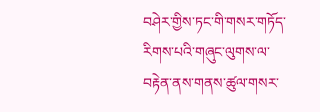བཤེར་གྱིས་ཏང་གི་གསར་གཏོད་རིགས་པའི་གཞུང་ལུགས་ལ་བརྟེན་ནས་གནས་ཚུལ་གསར་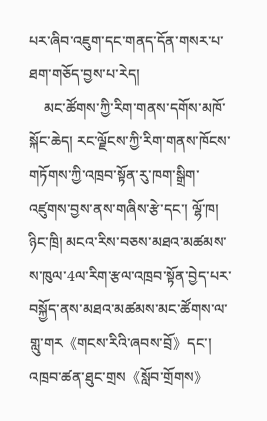པར་ཞིབ་འཇུག་དང་གནད་དོན་གསར་པ་ཐག་གཅོད་བྱས་པ་རེད།
    མང་ཚོགས་ཀྱི་རིག་གནས་དགོས་མཁོ་སྐོང་ཆེད། རང་ལྗོངས་ཀྱི་རིག་གནས་ཁོངས་གཏོགས་ཀྱི་འཁྲབ་སྟོན་རུ་ཁག་སྒྲིག་འཛུགས་བྱས་ནས་གཞིས་རྩེ་དང་། ལྷོ་ཁ། ཉིང་ཁྲི། མངའ་རིས་བཅས་མཐའ་མཚམས་ས་ཁུལ་4ལ་རིག་རྩལ་འཁྲབ་སྟོན་བྱེད་པར་བསྐྱོད་ནས་མཐའ་མཚམས་མང་ཚོགས་ལ་གླུ་གར《གངས་རིའི་ཞབས་བྲོ》དང་། འཁྲབ་ཚན་ཐུང་གྲས《སློབ་གྲོགས》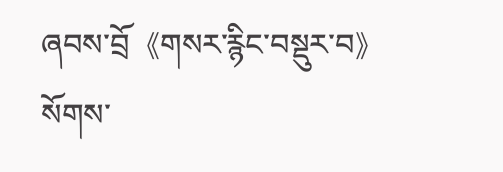ཞབས་བྲོ《གསར་རྙིང་བསྡུར་བ》སོགས་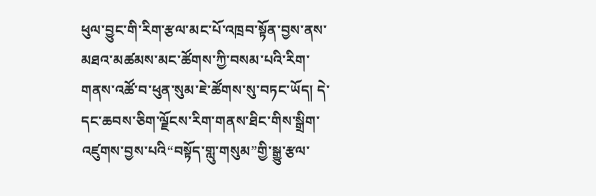ཕུལ་བྱུང་གི་རིག་རྩལ་མང་པོ་འཁྲབ་སྟོན་བྱས་ནས་མཐའ་མཚམས་མང་ཚོགས་ཀྱི་བསམ་པའི་རིག་གནས་འཚོ་བ་ཕུན་སུམ་ཇེ་ཚོགས་སུ་བཏང་ཡོད། དེ་དང་ཆབས་ཅིག་ལྗོངས་རིག་གནས་ཐིང་གིས་སྒྲིག་འཛུགས་བྱས་པའི“བསྟོད་གླུ་གསུམ”གྱི་སྒྱུ་རྩལ་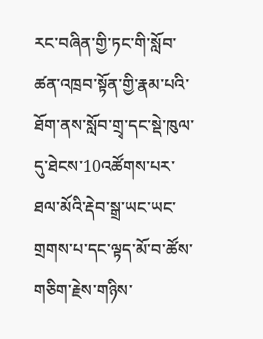རང་བཞིན་གྱི་ཏང་གི་སློབ་ཚན་འཁྲབ་སྟོན་གྱི་རྣམ་པའི་ཐོག་ནས་སློབ་གྲྭ་དང་སྡེ་ཁུལ་དུ་ཐེངས་10འཚོགས་པར་ཐལ་མོའི་རྡེབ་སྒྲ་ཡང་ཡང་གྲགས་པ་དང་ལྟད་མོ་བ་ཚོས་གཅིག་རྗེས་གཉིས་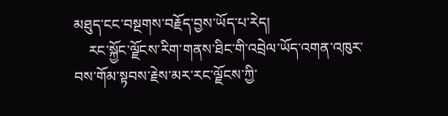མཐུད་ངང་བསྔགས་བརྗོད་བྱས་ཡོད་པ་རེད།
    རང་སྐྱོང་ལྗོངས་རིག་གནས་ཐིང་གི་འབྲེལ་ཡོད་འགན་འཁུར་བས་གོམ་སྟབས་རྗེས་མར་རང་ལྗོངས་ཀྱི་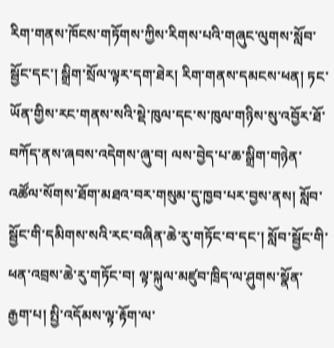རིག་གནས་ཁོངས་གཏོགས་ཀྱིས་རིགས་པའི་གཞུང་ལུགས་སློབ་སྦྱོང་དང་། སྒྲིག་སྲོལ་ལྟར་དག་ཐེར། རིག་གནས་དམངས་ཕན། ཏང་ཡོན་གྱིས་རང་གནས་སའི་སྡེ་ཁུལ་དང་ས་ཁུལ་གཉིས་སུ་འབྱོར་ཐོ་བཀོད་ནས་ཞབས་འདེགས་ཞུ་བ། ལས་བྱེད་པ་ཆ་སྒྲིག་གཉེན་འཚོལ་སོགས་ཐོག་མཐའ་བར་གསུམ་དུ་ཁྱབ་པར་བྱས་ནས། སློབ་སྦྱོང་གི་དམིགས་སའི་རང་བཞིན་ཆེ་རུ་གཏོང་བ་དང་། སློབ་སྦྱོང་གི་ཕན་འབྲས་ཆེ་རུ་གཏོང་བ། ལྟ་སྐུལ་མཛུབ་ཁྲིད་ལ་ཤུགས་སྣོན་རྒྱག་པ། སྤྱི་འདོམས་ལྟ་རྟོག་ལ་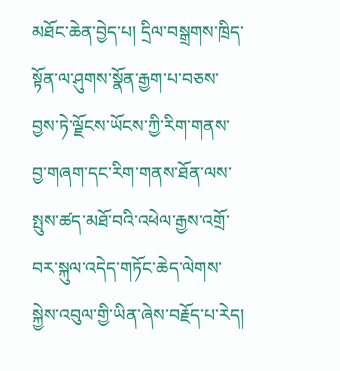མཐོང་ཆེན་བྱེད་པ། དྲིལ་བསྒྲགས་ཁྲིད་སྟོན་ལ་ཤུགས་སྣོན་རྒྱག་པ་བཅས་བྱས་ཏེ་ལྗོངས་ཡོངས་ཀྱི་རིག་གནས་བྱ་གཞག་དང་རིག་གནས་ཐོན་ལས་སྤུས་ཚད་མཐོ་བའི་འཕེལ་རྒྱས་འགྲོ་བར་སྐུལ་འདེད་གཏོང་ཆེད་ལེགས་སྐྱེས་འབུལ་གྱི་ཡིན་ཞེས་བརྗོད་པ་རེད།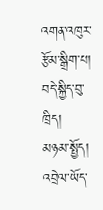འགན་འཁུར་རྩོམ་སྒྲིག་པ། བདེ་སྐྱིད་བུ་ཁྲིད།
མཉམ་སྤྱོད།
འབྲེལ་ཡོད་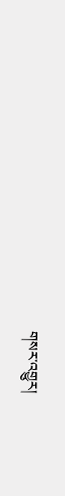གསར་འགྱུར།